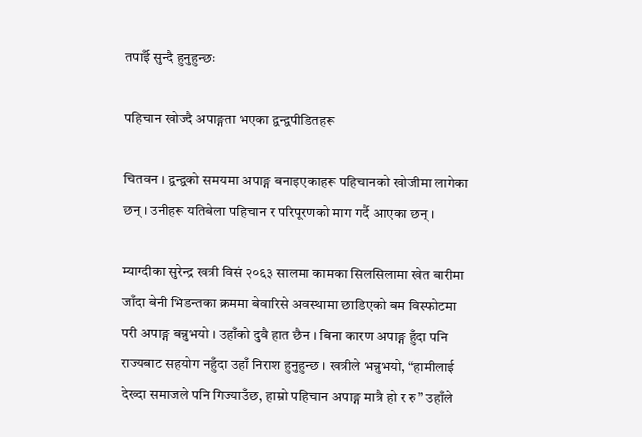तपाईँ सुन्दै हुनुहुन्छः

पहिचान खोज्दै अपाङ्गता भएका द्वन्द्वपीडितहरू

चितवन । द्वन्द्वको समयमा अपाङ्ग बनाइएकाहरू पहिचानको खोजीमा लागेका छन् । उनीहरू यतिबेला पहिचान र परिपूरणको माग गर्दै आएका छन् ।

म्याग्दीका सुरेन्द्र खत्री विसं २०६३ सालमा कामका सिलसिलामा खेत बारीमा जाँदा बेनी भिडन्तका क्रममा बेवारिसे अवस्थामा छाडिएको बम विस्फोटमा परी अपाङ्ग बन्नुभयो । उहाँको दुवै हात छैन । बिना कारण अपाङ्ग हुँदा पनि राज्यबाट सहयोग नहुँदा उहाँ निराश हुनुहुन्छ । खत्रीले भन्नुभयो, “हामीलाई देख्दा समाजले पनि गिज्याउँछ, हाम्रो पहिचान अपाङ्ग मात्रै हो र रु” उहाँले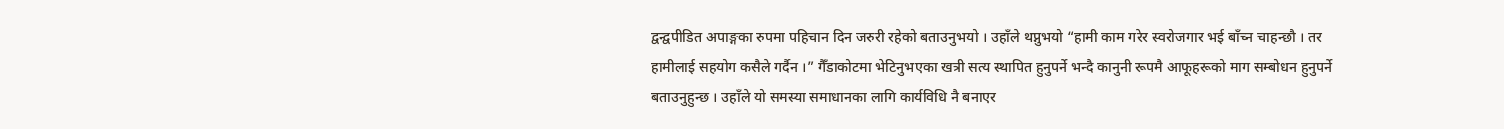द्वन्द्वपीडित अपाङ्गका रुपमा पहिचान दिन जरुरी रहेको बताउनुभयो । उहाँले थप्नुभयो “हामी काम गरेर स्वरोजगार भई बाँच्न चाहन्छौ । तर हामीलाई सहयोग कसैले गर्दैन ।” गैँडाकोटमा भेटिनुभएका खत्री सत्य स्थापित हुनुपर्ने भन्दै कानुनी रूपमै आफूहरूको माग सम्बोधन हुनुपर्ने बताउनुहुन्छ । उहाँले यो समस्या समाधानका लागि कार्यविधि नै बनाएर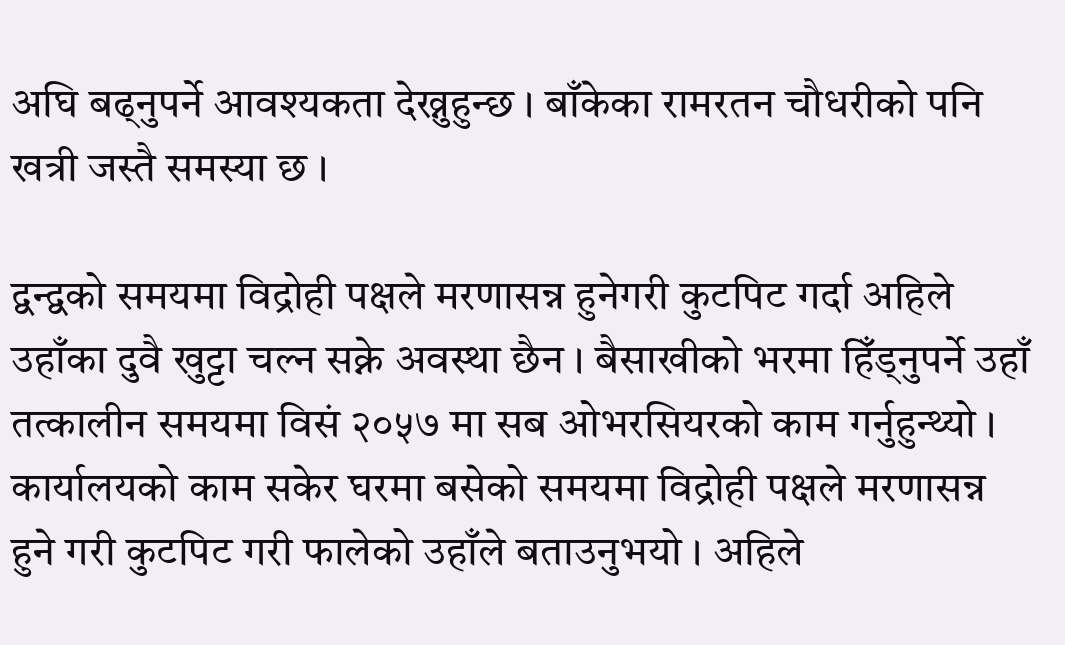अघि बढ्नुपर्ने आवश्यकता देख्नुहुन्छ । बाँकेका रामरतन चौधरीको पनि खत्री जस्तै समस्या छ ।

द्वन्द्वको समयमा विद्रोही पक्षले मरणासन्न हुनेगरी कुटपिट गर्दा अहिले उहाँका दुवै खुट्टा चल्न सक्ने अवस्था छैन । बैसाखीको भरमा हिँड्नुपर्ने उहाँ तत्कालीन समयमा विसं २०५७ मा सब ओभरसियरको काम गर्नुहुन्थ्यो । कार्यालयको काम सकेर घरमा बसेको समयमा विद्रोही पक्षले मरणासन्न हुने गरी कुटपिट गरी फालेको उहाँले बताउनुभयो । अहिले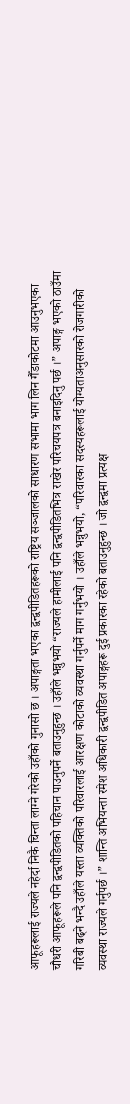आफूहरूलाई राज्यले नहेर्दा निकै चिन्ता लाग्ने गरेको उहाँको गुनासो छ । अपाङ्गता भएका द्वन्द्वपीडितहरूको राष्ट्रिय सञ्जालको साधारण सभामा भाग लिन गैँडाकोटमा आउनुभएका चौधरी आफूहरूले पनि द्वन्द्वपीडितको पहिचान पाउनुपर्ने बताउनुहुन्छ । उहाँले भन्नुभयो “राज्यले हामीलाई पनि द्वन्द्वपीडितभित्र राखेर परिचयपत्र बनाइदिनु पर्छ ।” अपाङ्ग भएको ठाउँमा गरिबी बढ्ने भन्दै उहाँले यस्ता व्यक्तिको परिवारलाई आरक्षण कोटाको व्यवस्था गर्नुपर्ने माग गर्नुभयो । उहाँले भन्नुभयो, “परिवारका सदस्यहरूलाई योग्यताअनुसारको रोजगारीको व्यवस्था राज्यले गर्नुपर्छ ।” शान्ति अभियन्ता रमेश अधिकारी द्वन्द्वपीडित अपाङ्गहरू दुई प्रकारका रहेको बताउनुहुन्छ । जो द्वन्द्वमा प्रत्यक्ष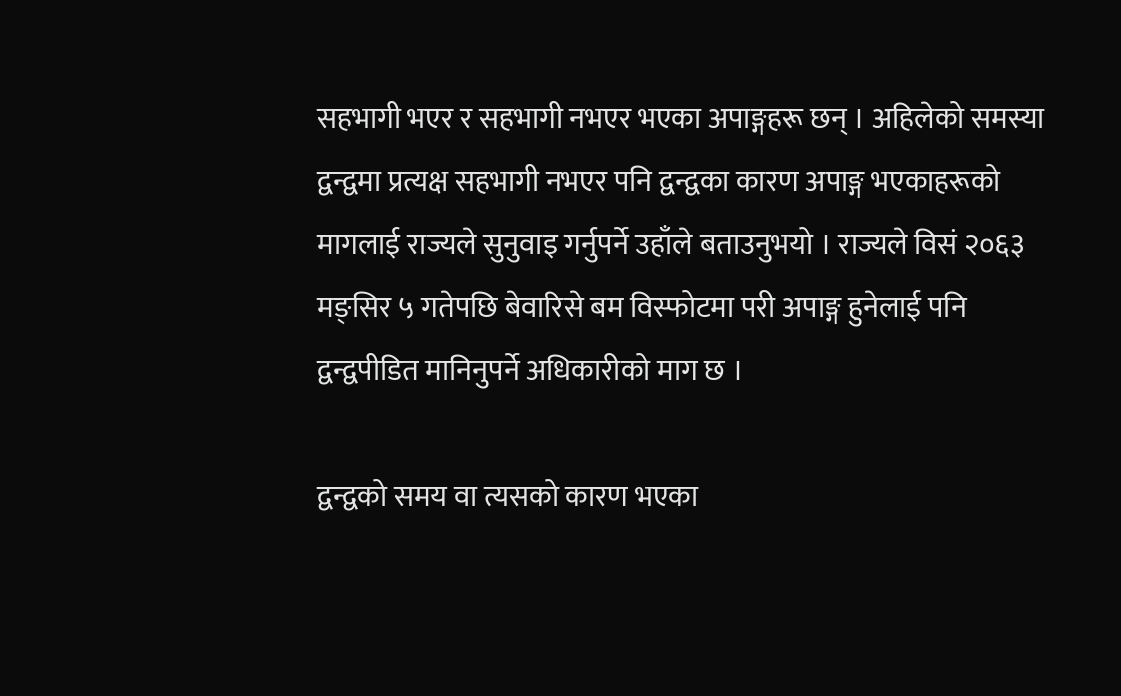सहभागी भएर र सहभागी नभएर भएका अपाङ्गहरू छन् । अहिलेको समस्या द्वन्द्वमा प्रत्यक्ष सहभागी नभएर पनि द्वन्द्वका कारण अपाङ्ग भएकाहरूको मागलाई राज्यले सुनुवाइ गर्नुपर्ने उहाँले बताउनुभयो । राज्यले विसं २०६३ मङ्सिर ५ गतेपछि बेवारिसे बम विस्फोटमा परी अपाङ्ग हुनेलाई पनि द्वन्द्वपीडित मानिनुपर्ने अधिकारीको माग छ ।

द्वन्द्वको समय वा त्यसको कारण भएका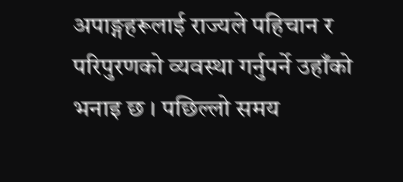अपाङ्गहरूलाई राज्यले पहिचान र परिपुरणको व्यवस्था गर्नुपर्ने उहाँको भनाइ छ । पछिल्लो समय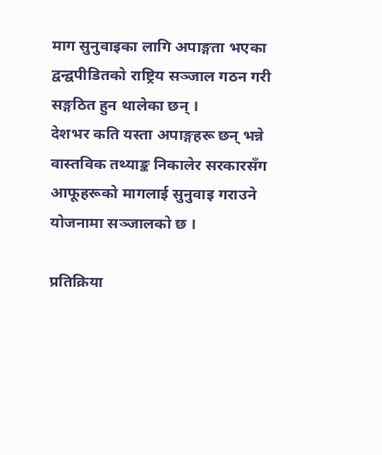माग सुनुवाइका लागि अपाङ्गता भएका द्वन्द्वपीडितको राष्ट्रिय सञ्जाल गठन गरी सङ्गठित हुन थालेका छन् ।
देशभर कति यस्ता अपाङ्गहरू छन् भन्ने वास्तविक तथ्याङ्क निकालेर सरकारसँग आफूहरूको मागलाई सुनुवाइ गराउने योजनामा सञ्जालको छ ।

प्रतिक्रिया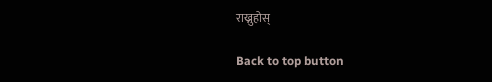राख्नुहोस्

Back to top button